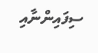ސިފައިންނާއި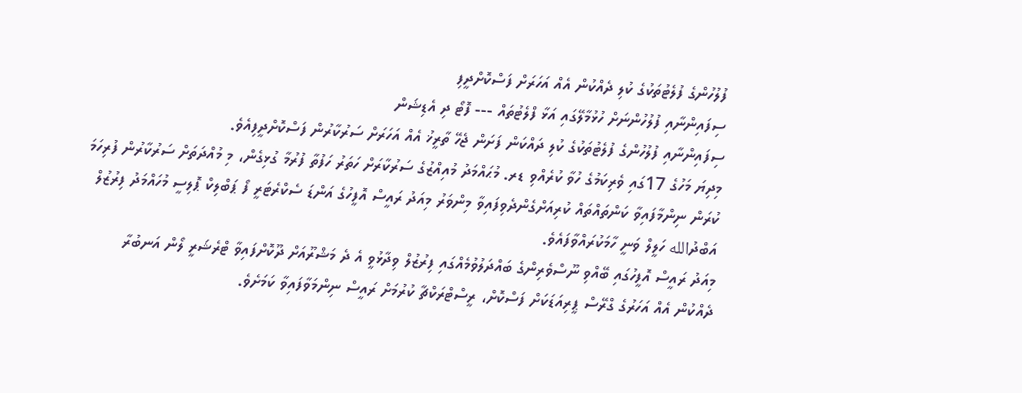ފުލުހުންގެ ފުލެޓުތަކުގެ ކުލި ދެއްކުން އެއް އަހަރަށް ފަސްކޮށްދީފި
ސިފައިންނާއި ފުލުހުންނަށް ހުޅުމާލޭގައި އަޅާ ފްލެޓުތައް --- ފޮޓޯ ދި އެޑިޝަން
ސިފައިންނާއި ފުލުހުންގެ ފުލެޓުތަކުގެ ކުލި ދައްކަން ފަށަން ޖެހޭ ތާރީޚު އެއް އަހަރަށް ސަރުކާރުން ފަސްކޮށްދީފިއެވެ.
މިދިޔަ މަހުގެ 17ގައި ވެރިކަމުގެ ހުވާ ކުރެއްވި ޑރ. މުޙައްމަދު މުއިއްޒުގެ ސަރުކާރަށް ހަތަރު ހަފުތާ ފުރުމާ ގުޅިގެން، މި މުއްދަތަށް ސަރުކާރުން ފުރިހަމަ ކުރަން ނިންމާފައިވާ ކަންތައްތައް ކުރިއަށްގެންދެވިފައިވާ މިންވަރު މިއަދު ރައީސް އޮފީހުގެ އަންޑަ ސެކްރެޓަރީ ފޯ ޕަބްލިކް ޕޮލިސީ މުހައްމަދު ފިރުޒުލް އަބްދުالله ހަލީލް ވަނީ ހާމަކުރައްވާފައެވެ.
މިއަދު ރައީސް އޮފީހުގައި ބޭއްވި ނޫސްވެރިންގެ ބައްދަލުވުމެއްގައި ފިރުޒުލް ވިދާޅުވީ އެ ދެ މަޝްރޫއަށް ދޫކޮށްފައިވާ ޓްރެޝަރީ ލޯން އަނބުރާ ދެއްކުން އެއް އަހަރުގެ ގްރޭސް ޕީރިއަޑަކަށް ފަސްކޮށް، ރީސްޓްރަކްޗާ ކުރުމަށް ރައީސް ނިންމަވާފައިވާ ކަމަށެވެ.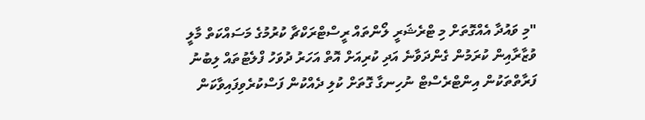"މި ވައުދާ އެއްގޮތަށް މި ޓްރެޝަރީ ލޯންތައް ރީސްޓްރަކްޗާ ކުރުމުގެ މަސައްކަތް މާލީ ވުޒާރާއިން ކުރަމުން ގެންދަވާނެ އަދި ކުރިއަށް އޮތް އަހަރު ދުވަހު ފްލެޓުތައް ލިބުނު ފަރާތްތަކުން އިންޓްރެސްޓް ނުހިނގާ ގޮތަށް ކުލި ދެއްކުން ފަސްކުރެވިފައިވާކަން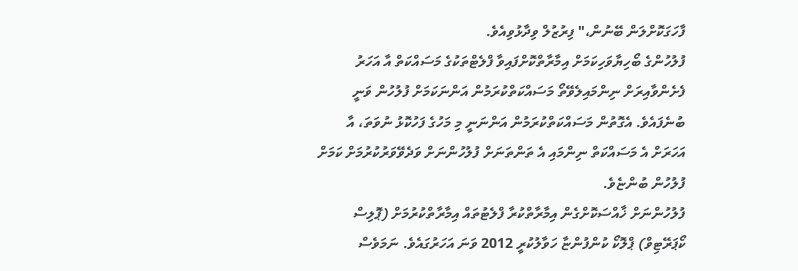ފާހަގަކޮށްލަން ބޭނުން،" ފިރުޒުލް ވިދާޅުވިއެވެ.
ފުލުހުންގެ ބޯހިޔާވަހިކަމަށް އިމާރާތްކޮށްފައިވާ ފްލެޓްތަކުގެ މަސައްކަތް އާ އަހަރު ފެށެންވާއިރަށް ނިންމައިލެވޭތޯ މަސައްކަތްކުރަމުން އަންނަކަމަށް ފުލުހުން ވަނީ ބުނެފައެވެ. އެގޮތުން މަސައްކަތްކުރަމުން އަންނަނީ މި މަހުގެ ފަހުކޮޅު ނުވަތަ، އާ އަހަރަށް އެ މަސައްކަތް ނިންމައި އެ ތަންތަނަށް ފުލުހުންނަށް ވަދެވޭވަރުކުރުމަށް ކަމަށް ފުލުހުން ބުންޏެވެ.
ފުލުހުންނަށް ޚާއްސަކޮށްގެން އިމާރާތްކުރާ ފްލެޓުތައް އިމާރާތްކުރުމަށް (ޕޮލިސް ކޯޕަރޭޓިވް) ޕްލޮކޯ ކުންފުންޏާ ހަވާލުކުރީ 2012 ވަނަ އަހަރުގައެވެ. ނަމަވެސް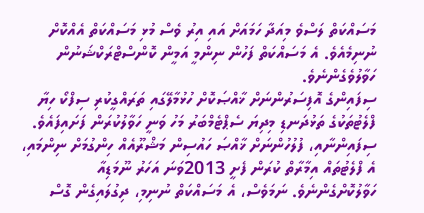މަސައްކަތް ލަސްވެ މިއަދާ ހަމައަށް އައި އިރު ވެސް މުޅި މަސައްކަތް އެއްކޮށް ނުނިމެއެވެ. އެ މަސައްކަތް ފަހުން ނިންމީ އަމީން ކޮންސްޓްރަކްޝަނުން ހަވާލުވެގެންނެވެ.
ސިފައިންގެ އޮފިސަރުންނަށް ޚާއްޞަކޮށް ހުޅުމާލޭގައި ތަރައްގީކުރި ސިފްކޯ ހިޔާ ފްލެޓުތަކުގެ ތަޅުދަނޑި މިދިޔަ ސެޕްޓެމްބަރު މަހު ވަނީ ހަވާލުކުރަން ފަށައިފައެވެ.
ސިފައިންނާއި، ފުލުހުންނަށް ޚާއްޞަ ހައުސިން މަޝްރޫއެއް ހިންގުމަށް ނިންމައި، އެ ފްލެޓުތައް އިމާރާތް ކުރަން ފެށީ 2013ވަނަ އަހަރު ނޫމަޑިއާ ހަވާލުކޮށްގެންނެވެ. ނަމަވެސް، އެ މަސައްކަތް ނުނިމި، ދިގުލައިގެން ގޮސް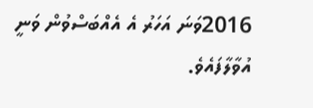2016ވަނަ އަހަރު އެ އެއްބަސްވުން ވަނީ އުވާލާފައެވެ.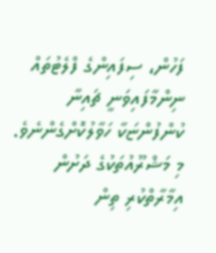ފަހުން، ސިފައިންގެ ފްލެޓުތައް ނިންމާފައިވަނީ ޗައިނާ ކުންފުންޏަކާ ހަވާލުކޮށްގެންނެވެ.
މި މަޝްރޫއުތަކުގެ ދަށުން އިމާރާތްކުރި ތިން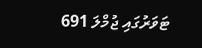ޓަވަރުގައި ޖުމްލަ 691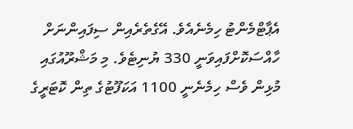އެޕާޓްމެންޓު ހިމެނެއެވެ. އޭގެތެރެއިން ސިފައިންނަށް ހާއްސަކޮށްފައިވަނީ 330 ޔުނިޓެވެ. މި މަޝްރޫއުގައި މުޅިން ވެސް ހިމެނެނީ 1100 އަކަފޫޓުގެ ތިން ކޮޓަރީގެ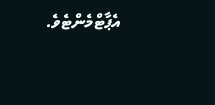އެޕާޓްމެންޓެވެ.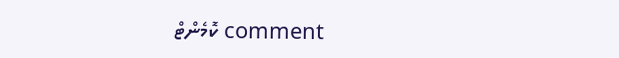comment ކޮމެންޓް